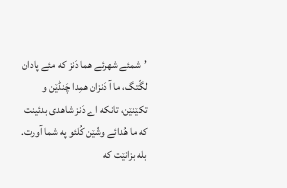’شمئے شهرئے هما دَنز که مئے پادان لگّتگ، ما آ دَنزان همِدا چَنڈێن و تکێنێن، تانکه اے دَنز شاهدی بدئینت که ما هُدائے وشّێن کُلئو په شما آورت. بله بزانێت که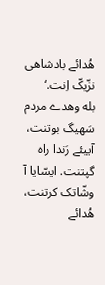هُدائے بادشاهی نزّیکّ اِنت.‘
بله وهدے مردم سَهیگ بوتنت، آییئے رَندا راه گپتنت. ایسّایا آ وشّاتک کرتنت، هُدائے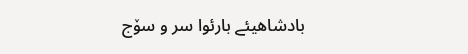بادشاهیئے بارئوا سر و سۆج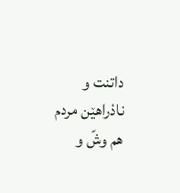داتنت و نادْراهێن مردم هم وشّ و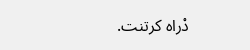دْراه کرتنت.